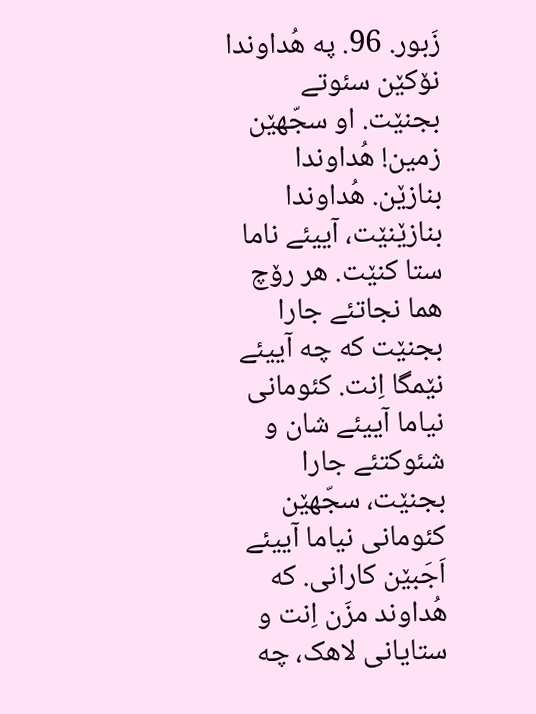زَبور. 96. په هُداوندا نۆکێن سئوتے بجنێت. او سجّهێن زمین! هُداوندا بنازێن. هُداوندا بنازێنێت، آییئے ناما ستا کنێت. هر رۆچ هما نجاتئے جارا بجنێت که چه آییئے نێمگا اِنت. کئومانی نیاما آییئے شان و شئوکتئے جارا بجنێت، سجّهێن کئومانی نیاما آییئے اَجَبێن کارانی. که هُداوند مزَن اِنت و ستایانی لاهک، چه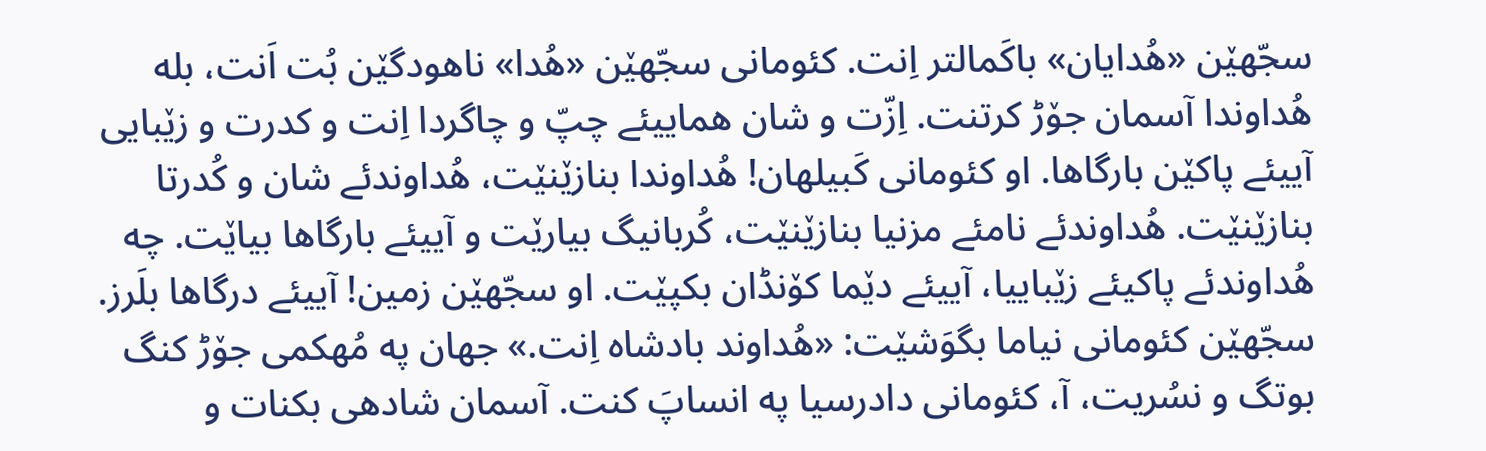سجّهێن «هُدایان» باکَمالتر اِنت. کئومانی سجّهێن «هُدا» ناهودگێن بُت اَنت، بله هُداوندا آسمان جۆڑ کرتنت. اِزّت و شان هماییئے چپّ و چاگردا اِنت و کدرت و زێبایی آییئے پاکێن بارگاها. او کئومانی کَبیلهان! هُداوندا بنازێنێت، هُداوندئے شان و کُدرتا بنازێنێت. هُداوندئے نامئے مزنیا بنازێنێت، کُربانیگ بیارێت و آییئے بارگاها بیاێت. چه هُداوندئے پاکیئے زێباییا، آییئے دێما کۆنڈان بکپێت. او سجّهێن زمین! آییئے درگاها بلَرز. سجّهێن کئومانی نیاما بگوَشێت: «هُداوند بادشاه اِنت.» جهان په مُهکمی جۆڑ کنگ بوتگ و نسُریت، آ، کئومانی دادرسیا په انساپَ کنت. آسمان شادهی بکنات و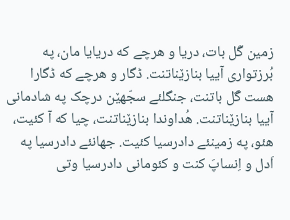زمین گَل بات، دریا و هرچے که دریایا مان، په بُرزتواری آییا بنازێناتنت. ڈگار و هرچے که ڈگارا هست گَل باتنت، جنگلئے سجّهێن درچک په شادمانی آییا بنازێناتنت. هُداوندا بنازێناتنت، چیا که آ کئیت، هئو، په زمینئے دادرسیا کئیت. جهانئے دادرسیا په اَدل و اِنساپَ کنت و کئومانی دادرسیا وتی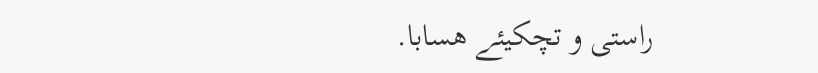راستی و تچکیئے هسابا.